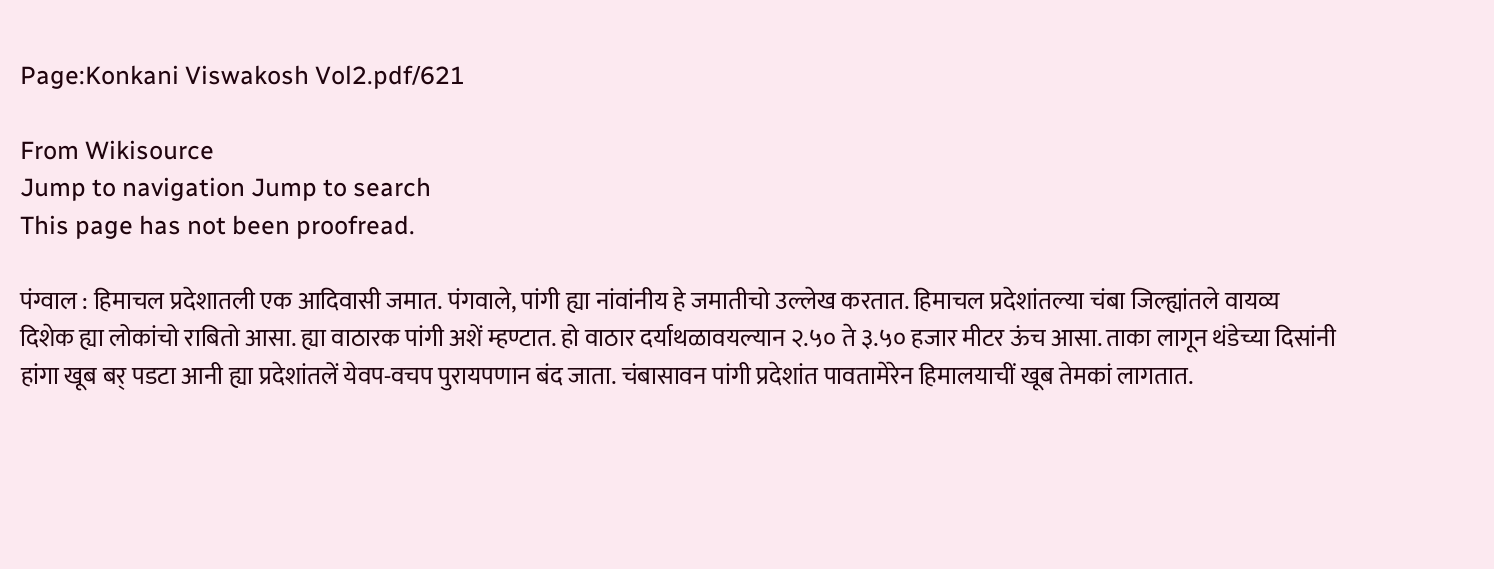Page:Konkani Viswakosh Vol2.pdf/621

From Wikisource
Jump to navigation Jump to search
This page has not been proofread.

पंग्वाल : हिमाचल प्रदेशातली एक आदिवासी जमात. पंगवाले, पांगी ह्या नांवांनीय हे जमातीचो उल्लेख करतात. हिमाचल प्रदेशांतल्या चंबा जिल्ह्यांतले वायव्य दिशेक ह्या लोकांचो राबितो आसा. ह्या वाठारक पांगी अशें म्हण्टात. हो वाठार दर्याथळावयल्यान २.५० ते ३.५० हजार मीटर ऊंच आसा. ताका लागून थंडेच्या दिसांनी हांगा खूब बर् पडटा आनी ह्या प्रदेशांतलें येवप-वचप पुरायपणान बंद जाता. चंबासावन पांगी प्रदेशांत पावतामेरेन हिमालयाचीं खूब तेमकां लागतात.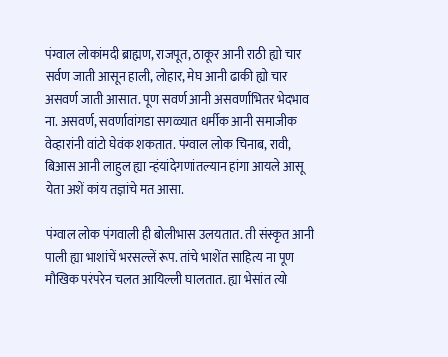पंग्वाल लोकांमदी ब्राह्मण, राजपूत, ठाकूर आनी राठी ह्यो चार सर्वण जाती आसून हाली, लोहार, मेघ आनी ढाकी ह्यो चार असवर्ण जाती आसात. पूण सवर्ण आनी असवर्णाभितर भेदभाव ना. असवर्ण, सवर्णावांगडा सगळ्यात धर्मीक आनी समाजीक वेव्हारांनी वांटो घेवंक शकतात. पंग्वाल लोक चिनाब, रावी, बिआस आनी लाहुल ह्या न्हंयांदेगणांतल्यान हांगा आयले आसू येता अशें कांय तज्ञांचे मत आसा.

पंग्वाल लोक पंगवाली ही बोलीभास उलयतात. ती संस्कृत आनी पाली ह्या भाशांचें भरसल्लें रूप. तांचे भाशेंत साहित्य ना पूण मौखिक परंपरेन चलत आयिल्ली घालतात. ह्या भेसांत त्यो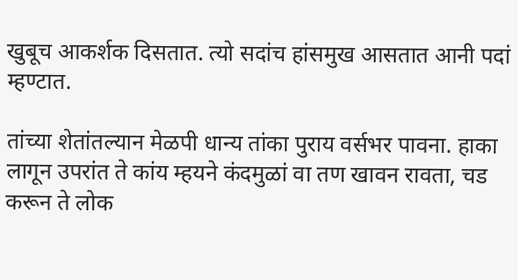खुबूच आकर्शक दिसतात. त्यो सदांच हांसमुख आसतात आनी पदां म्हण्टात.

तांच्या शेतांतल्यान मेळपी धान्य तांका पुराय वर्सभर पावना. हाका लागून उपरांत ते कांय म्हयने कंदमुळां वा तण खावन रावता, चड करून ते लोक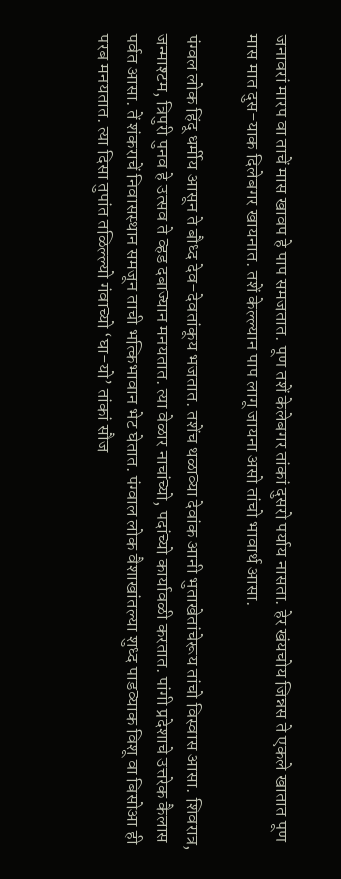जनावरां मारप वा ताचें मास खावप हे पाप समजतात. पूण तशें केलेबगर तांकां दुसरो पर्याय नासता. हेर खंयचोय जिन्नस ते एकले खातात पूण मास मात दुस-याक दिलेबगर खायनात. तशें केल्ल्यान पाप लागू जायना असो तांचो भावार्थ आसा.

पंग्वल लोक हिंदू धर्मीय आसून ते बौध्द देव-देवतांकूय भजतात. तशेंच थळाव्या देवांक आनी भुताखेतांचेरूय तांचो विस्वास आसा. शिवरात्र, जन्माश्टम, त्रिपुरी पुनव हे उत्सव ते व्हड दबाज्यान मनयतात. त्या वेळार नाचांच्यो, पदांच्यो कार्यावळी करतात. पांगी प्रदेशाचे उत्तरेक कैलास पर्वत आसा. तें शंकराचें निवासस्थान समजून ताची भत्किभावान भेट घेतात. पंग्वाल लोक वैशाखांतल्या शुध्द पाडव्याक विशू वा बिसोआ ही परब मनयतात. त्या दिसा तुपांत तळिल्ल्यो गंवाच्यो ‘घा-यो’ तांकां सौज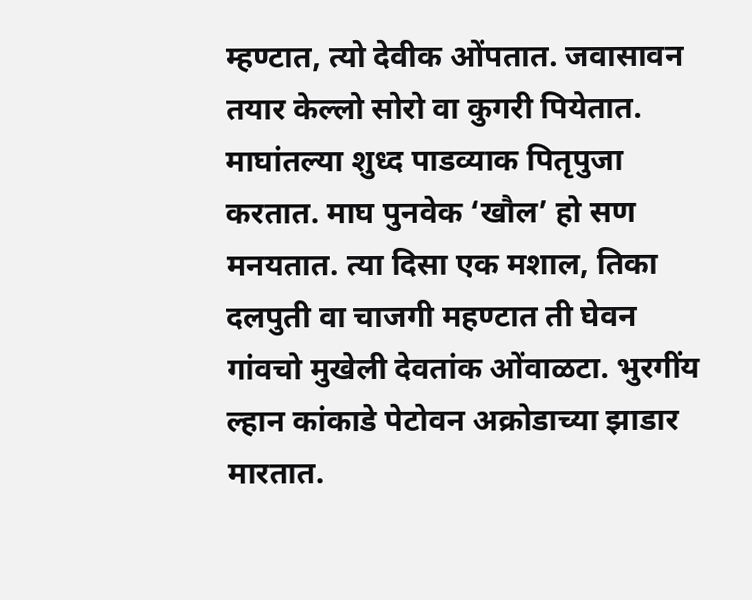म्हण्टात, त्यो देवीक ओंपतात. जवासावन तयार केल्लो सोरो वा कुगरी पियेतात. माघांतल्या शुध्द पाडव्याक पितृपुजा करतात. माघ पुनवेक ‘खौल’ हो सण मनयतात. त्या दिसा एक मशाल, तिका दलपुती वा चाजगी महण्टात ती घेवन गांवचो मुखेली देवतांक ओंवाळटा. भुरगींय ल्हान कांकाडे पेटोवन अक्रोडाच्या झाडार मारतात.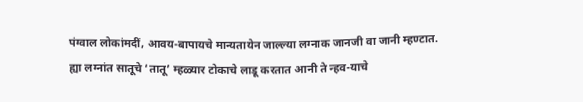पंग्वाल लोकांमदीं, आवय-बापायचे मान्यतायेन जाल्ल्या लग्नाक जानजी वा जानी म्हण्टात. ह्या लग्नांत सातूचे ‘तातू’ म्हळ्यार टोकाचे लाडू करतात आनी ते न्हव-याचे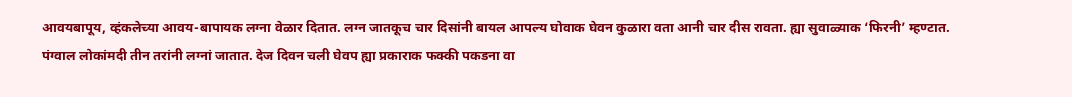आवयबापूय, व्हंकलेच्या आवय-बापायक लग्ना वेळार दितात. लग्न जातकूच चार दिसांनी बायल आपल्य घोवाक घेवन कुळारा वता आनी चार दीस रावता. ह्या सुवाळ्याक ‘फिरनी’ म्हण्टात. पंग्वाल लोकांमदी तीन तरांनी लग्नां जातात. देज दिवन चली घेवप ह्या प्रकाराक फक्की पकडना वा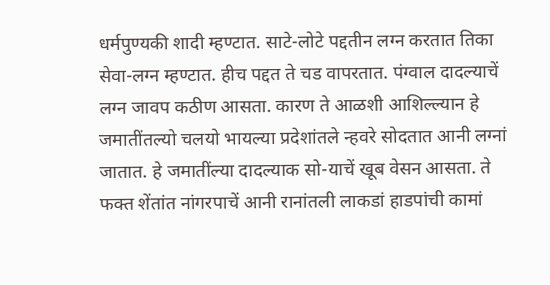धर्मपुण्यकी शादी म्हण्टात. साटे-लोटे पद्दतीन लग्न करतात तिका सेवा-लग्न म्हण्टात. हीच पद्दत ते चड वापरतात. पंग्वाल दादल्याचें लग्न जावप कठीण आसता. कारण ते आळशी आशिल्ल्यान हे जमातींतल्यो चलयो भायल्या प्रदेशांतले न्हवरे सोदतात आनी लग्नां जातात. हे जमातींल्या दादल्याक सो-याचें खूब वेसन आसता. ते फक्त शेंतांत नांगरपाचें आनी रानांतली लाकडां हाडपांची कामां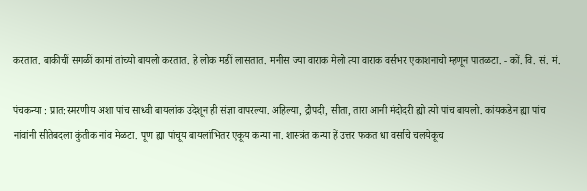करतात. बाकीचीं सगळीं कामां तांच्यो बायलो करतात. हे लोक मडीं लासतात. मनीस ज्या वाराक मेलो त्या वाराक वर्सभर एकाशनाचो म्हणून पातळटा. - कों. वि. सं. मं.

पंचकन्या : प्रात:स्मरणीय अशा पांच साध्वी बायलांक उदेशून ही संज्ञा वापरल्या. अहिल्या, द्रौपदी, सीता, तारा आनी मंदोदरी ह्यो त्यो पांच बायलो. कांयकडेन ह्या पांच नांवांनी सीतेबदला कुंतीक नांव मेळटा. पूण ह्या पांचूय बायलांभितर एकूय कन्या ना. शास्त्रंत कन्या हें उत्तर फकत धा वर्साचे चलयेकूच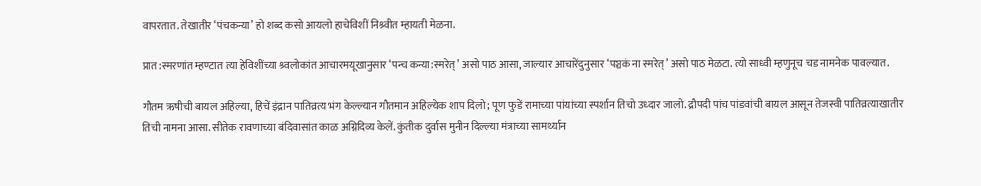वापरतात. तेखातीर ‘पंचकन्या’ हो शब्द कसो आयलो हाचेविशीं निश्र्वीत म्हायती मेळना.

प्रात:स्मरणांत म्हण्टात त्या हेविशींच्या श्र्वलोकांत आचारमयूखानुसार ‘पन्च कन्या:स्मरेत्’ असो पाठ आसा, जाल्यार आचारेंदुनुसार ‘पञ्चकं ना स्मरेत्’ असो पाठ मेळटा. त्यो साध्वी म्हणुनूच चड नामनेक पावल्यात.

गौतम ऋषीची बायल अहिल्या, हिचें इंद्रान पातिव्रत्य भंग केल्ल्यान गौतमान अहिल्येक शाप दिलो; पूण फुडें रामाच्या पांयांच्या स्पर्शान तिचो उध्दार जालो. द्रौपदी पांच पांडवांची बायल आसून तेजस्वी पातिव्रत्याखातीर तिची नामना आसा. सीतेक रावणाच्या बंदिवासांत काळ अग्निदिव्य केलें. कुंतीक दुर्वास मुनीन दिल्ल्या मंत्राच्या सामर्थ्यान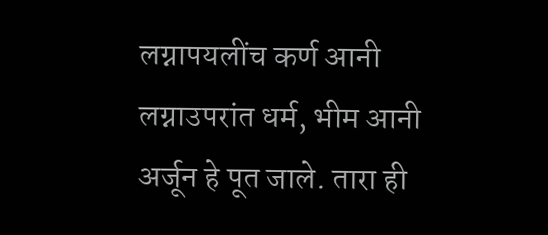लग्नापयलींच कर्ण आनी लग्नाउपरांत धर्म, भीम आनी अर्जून हे पूत जाले. तारा ही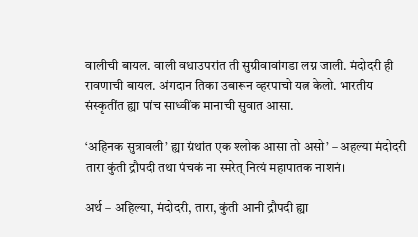वालीची बायल. वाली वधाउपरांत ती सुग्रीवावांगडा लग्न जाली. मंदोदरी ही रावणाची बायल. अंगदान तिका उबारून व्हरपाचो यत्न केलो. भारतीय संस्कृतींत ह्या पांच साध्वींक मानाची सुवात आसा.

‘अहिनक सुत्रावली’ ह्या ग्रंथांत एक श्लोक आसा तो असो’ – अहल्या मंदोदरी तारा कुंती द्रौपदी तथा पंचकं ना स्मरेत् नित्यं महापातक नाशनं।

अर्थ – अहिल्या, मंदोदरी, तारा, कुंती आनी द्रौपदी ह्या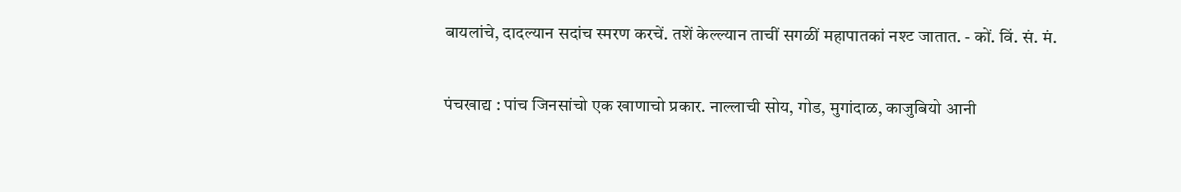बायलांचे, दादल्यान सदांच स्मरण करचें. तशें केल्ल्यान ताचीं सगळीं महापातकां नश्ट जातात. - कों. विं. सं. मं.

पंचखाद्य : पांच जिनसांचो एक खाणाचो प्रकार. नाल्लाची सोय, गोड, मुगांदाळ, काजुबियो आनी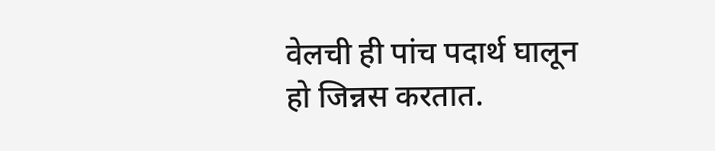वेलची ही पांच पदार्थ घालून हो जिन्नस करतात.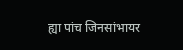ह्या पांच जिनसांभायर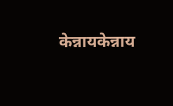केन्नायकेन्नाय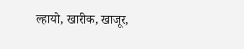ल्हायो, खारीक, खाजूर,